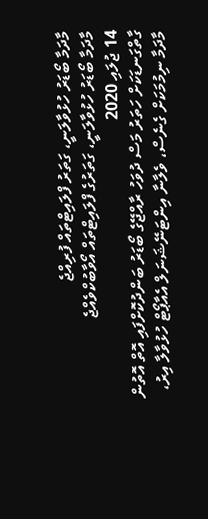މާދަމާ ބޯޑަރު ހުޅުވާލަނީ، ގަތަރު ފްލައިޓްތައް ފުރިއްޖެ
މާދަމާ ބޯޑަރު ހުޅުވާލަނީ، ގަތަރުގެ ފްލައިޓްތައް އޯވާބުކްވެއްޖެ
14 ޖުލައި 2020
ގާތްގަނޑަކަށް ހަތަރު މަސް ދުވަހު ރާއްޖޭގެ ބޯޑަރު ބަންދުކޮށްފައި އޮތް އޮތުން މާދަމާ ނިމުމަކަށް ގެނެސް، ވެލާނާ އިންޓަނޭޝަނަލް އެއާޕޯޓް ހުޅުވާލާ އިރު،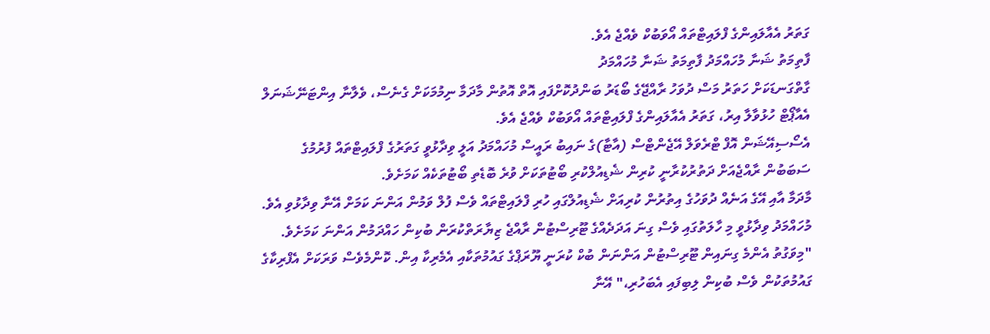ގަތަރު އެއާލައިންގެ ފްލައިޓްތައް އޯވަބުކް ވެއްޖެ އެވެ.
ފާތިމަތު ޝަނާ މުހައްމަދު ފާތިމަތު ޝަނާ މުހައްމަދު
ގާތްގަނޑަކަށް ހަތަރު މަސް ދުވަހު ރާއްޖޭގެ ބޯޑަރު ބަންދުކޮށްފައި އޮތް އޮތުން މާދަމާ ނިމުމަކަށް ގެނެސް، ވެލާނާ އިންޓަނޭޝަނަލް އެއާޕޯޓް ހުޅުވާލާ އިރު، ގަތަރު އެއާލައިންގެ ފްލައިޓްތައް އޯވަބުކް ވެއްޖެ އެވެ.
އެސޯސިއޭޝަން އޮފް ޓްރެވަލް އޭޖެންޓްސް (އާޓާ)ގެ ނައިބު ރައީސް މުހައްމަދު އަލީ ވިދާޅުވީ ގަތަރުގެ ފްލައިޓްތައް ފުރުމުގެ ސަބަބުން ރާއްޖެއަށް ދަތުރުކުރާނީ ކުރިން ޝެޑިއުލްކުރި ބޯޓުތަކަށް ވުރެ ބޮޑެތި ބޯޓުތަކެއް ކަމަށެވެ.
މާދަމާ އާއި އޭގެ އަނެއް ދުވަހުގެ އިތުރުން ކުރިއަށް ޝެޑިއުލްގައި ހުރި ފްލައިޓްތައް ވެސް ފުލް ވަމުން އަންނަ ކަމަށް އޭނާ ވިދާޅުވި އެވެ.
މުހައްމަދު ވިދާޅުވީ މި ހާލަތުގައި ވެސް ގިނަ އަދަދެއްގެ ޓޫރިސްޓުން ރާއްޖެ ޒިޔާރަތްކުރަން ބުކިން ހައްދަމުން އަންނަ ކަމަށެވެ.
"މިވަގުތު އެންމެ ގިނައިން ޓޫރިސްޓުން އަންނަން ބުކް ކުރަނީ ޔޫރަޕްގެ ގައުމުތަކާއި އެމެރިކާ އިން. ކޮންމެވެސް ވަރަކަށް އެފްރިކާގެ ގައުމުތަކުން ވެސް ބުކިން ލިބިފައި އެބަހުރި،" އޭނާ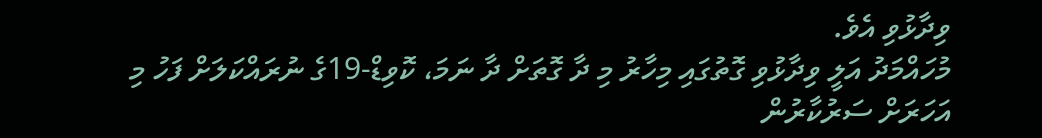ވިދާޅުވި އެވެ.
މުހައްމަދު އަލީ ވިދާޅުވި ގޮތުގައި މިހާރު މި ދާ ގޮތަށް ދާ ނަމަ، ކޮވިޑް-19ގެ ނުރައްކަލަށް ފަހު މި އަހަރަށް ސަރުކާރުން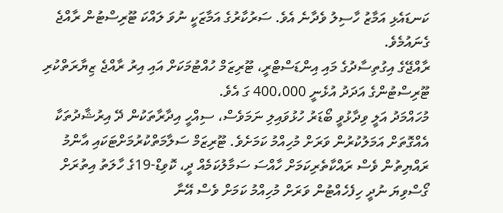ކަނޑައެޅި އަމާޒު ހާސިލު ވެދާނެ އެވެ. ސަރުކާރުގެ އަމާޒަކީ ނުވަ ލައްކަ ޓޫރިސްޓުން ރާއްޖެ ގެނައުމެވެ.
ރާއްޖޭގެ އިގުތިސާދުގެ މައި އިންޑަސްޓްރީ، ޓޫރިޒަމް ހުއްޓުމަކަށް އައި އިރު ރާއްޖެ ޒިޔާރަތްކުރި ޓޫރިސްޓުންގެ އަދަދު އުޅެނީ 400،000 ގަ އެވެ.
މުހައްމަދު އަލީ ވިދާޅުވީ ބޯޑަރު ހުޅުވައިލި ނަމަވެސް، ސިއްހީ އިދާރާތަކުން ދޭ އިރުޝާދުތަކާ އެއްގޮތަށް އަމަލުކުރުން ވަރަށް މުހިއްމު ކަމަށެވެ. ޓޫރިޒަމް ސަލާމަތްކުރުމަށްޓަކައި އާންމު ރައްޔިތުން ވެސް ރައްކާތެރިކަމަށް ހާއްސަ ސަމާލުކަމެއް ދީ، ކޮވިޑް-19ގެ ހާލަތު އިތުރަށް ގޯސްވިޔަ ނުދީ ހިފެހެއްޓުން ވަރަށް މުހިއްމު ކަމަށް ވެސް އޭނާ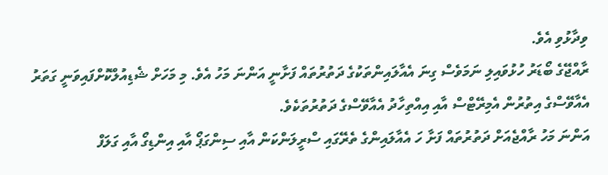ވިދާޅުވި އެވެ.
ރާއްޖޭގެ ބޯޑަރު ހުޅުވައިލި ނަމަވެސް ގިނަ އެއާލައިންތަކުގެ ދަތުރުތައް ފަށާނީ އަންނަ މަހު އެވެ. މި މަހަށް ޝެޑިއުލްކޮށްފައިވަނީ ގަތަރު އެއާވޭސްގެ އިތުރުން އެމިރޭޓްސް އާއި އިއްތިހާދު އެއާވޭސްގެ ދަތުރުތަކެވެ.
އަންނަ މަހު ރާއްޖެއަށް ދަތުރުތައް ފަށާ ހަ އެއާލައިންގެ ތެރޭގައި ސްރީލަންކަން އާއި ސިންގަޕޯ އާއި އިންޑިގޯ އާއި ގަލަފް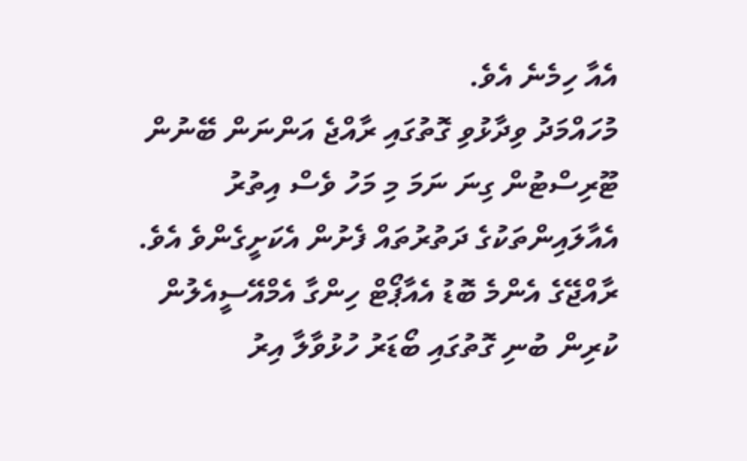އެއާ ހިމެނެ އެވެ.
މުހައްމަދު ވިދާޅުވި ގޮތުގައި ރާއްޖެ އަންނަން ބޭނުން ޓޫރިސްޓުން ގިނަ ނަމަ މި މަހު ވެސް އިތުރު އެއާލައިންތަކުގެ ދަތުރުތައް ފެށުން އެކަށީގެންވެ އެވެ.
ރާއްޖޭގެ އެންމެ ބޮޑު އެއާޕޯޓް ހިންގާ އެމްއޭސީއެލުން ކުރިން ބުނި ގޮތުގައި ބޯޑަރު ހުޅުވާލާ އިރު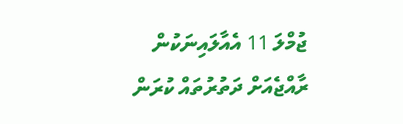ޖުމްލަ 11 އެއާލައިނަކުން ރާއްޖެއަށް ދަތުރުތައް ކުރަން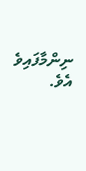ނިންމާފައިވެ އެވެ.